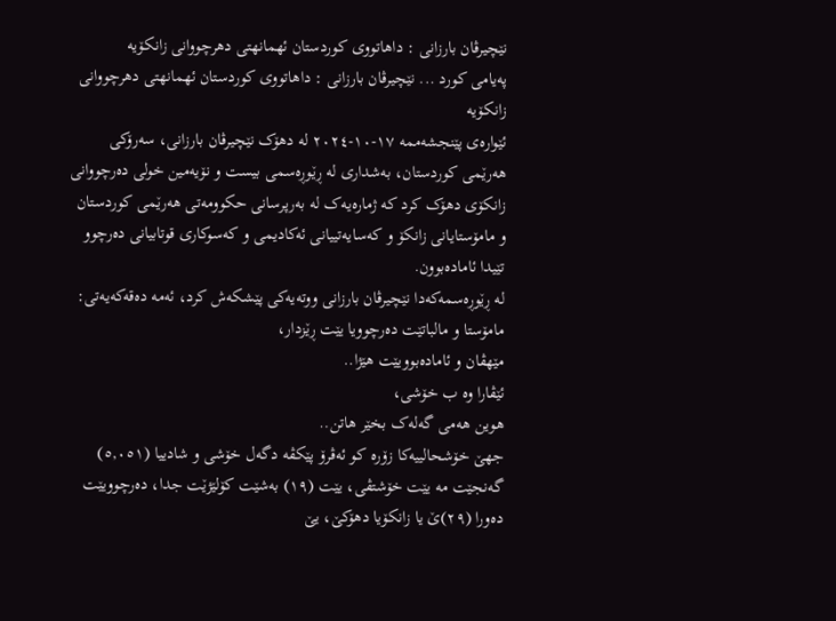نێچیرڤان بارزانی : داهاتووی کوردستان ئهمانهتی دهرچووانی زانکۆیه
پەیامی کورد ... نێچیرڤان بارزانی : داهاتووی کوردستان ئهمانهتی دهرچووانی زانکۆیه
ئێوارەی پێنجشەممە ١٧-١٠-٢٠٢٤ لە دھۆک نێچیرڤان بارزانی، سەرۆکی ھەرێمی کوردستان، بەشداری لە ڕێوڕەسمی بیست و نۆیەمین خولی دەرچووانی زانکۆی دھۆک کرد کە ژمارەیەک لە بەرپرسانی حکوومەتی ھەرێمی کوردستان و مامۆستایانی زانکۆ و کەسایەتییانی ئەکادیمی و کەسوکاری قوتابیانی دەرچوو تێیدا ئامادەبوون.
لە ڕێوڕەسمەکەدا نێچیرڤان بارزانی ووتەیەکی پێشکەش کرد، ئەمە دەقەکەیەتی:
مامۆستا و مالباتێت دەرچوویا یێت ڕێزدار،
مێھڤان و ئامادەبوویێت ھێژا..
ئێڤارا وە ب خۆشی،
ھوین ھەمی گەلەک بخێر ھاتن..
جھێ خۆشحالییەکا زۆرە کو ئەڤرۆ پێکڤە دگەل خۆشی و شادییا (٥,٠٥١) گەنجێت مە یێت خۆشتڤی، یێت (١٩) بەشێت کۆلێژێت جدا، دەرچوویێت دەورا (٢٩)ێ یا زانکۆیا دھۆکێ، یێ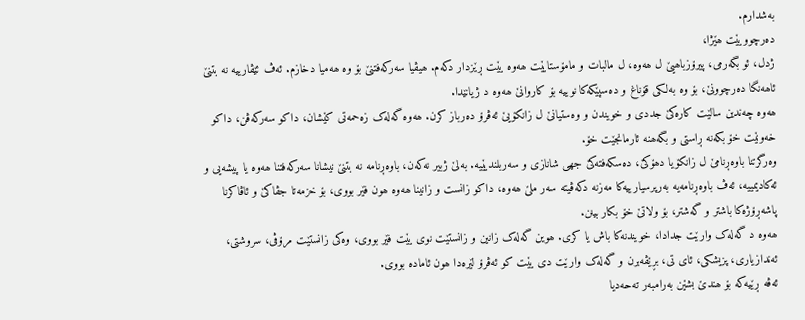بەشدارم.
دەرچوویێت ھێژا،
ژدل، ئو بگەرمی، پیرۆزباھیێ ل ھەوە، ل مالبات و مامۆستایێت ھەوە یێت ڕێزدار دکەم. ھیڤیا سەرکەفتنێ بۆ وە ھەمیا دخازم. ئەڤ ئێڤارییە نە بتنێ ئاھەنگا دەرچوونێ، بۆ وە بەلکی قۆناغ و دەسپێکەکا نوییە بۆ کاروانێ ھەوە د ژیانێدا.
ھەوە چەندین سالێت کارەکێ جددی و خویندن و وەستیانێ ل زانکۆیێ ئەڤرۆ دەرباز کرن. ھەوە گەلەک زەحمەتی کێشان، داکو سەرکەڤن، داکو خەونێت خۆ بکەنە ڕاستی و بگەھنە ئارمانجێت خۆ.
وەرگرتنا باوەڕنامێ ل زانکۆیا دھۆکێ، دەسکەفتەکێ جھی شانازی و سەربلندیێیە. بەلێ ژبیر نەکەن، باوەڕنامە نە بتنێ نیشانا سەرکەفتنا ھەوە یا پیشەیی و ئەکادیمییە، ئەڤ باوەڕنامەیە بەرپرسیارییەکا مەزنە دکەڤیتە سەر ملێ ھەوە، داکو زانست و زانینا ھەوە ھون فێر بووی، بۆ خزمەتا جڤاکێ و ئاڤاکرنا پاشەڕۆژەکا باشتر و گەشتر، بۆ ولاتێ خۆ بکار بینن.
ھەوە د گەلەک وارێت جدادا، خویندنەکا باش یا کری. ھوین گەلەک زانین و زانستێت نوی یێت فێر بووی، وەکی زانستێت مرۆڤی، سروشتی، ئەندازیاری، پزیشکی، ئای تی، بڕێڤەبرن و گەلەک وارێت دی یێت کو ئەڤرۆ لێرەدا ھون ئامادە بووی.
ئەڤە ڕێیەکە بۆ ھندێ بشێن بەرامبەر تەحەدیا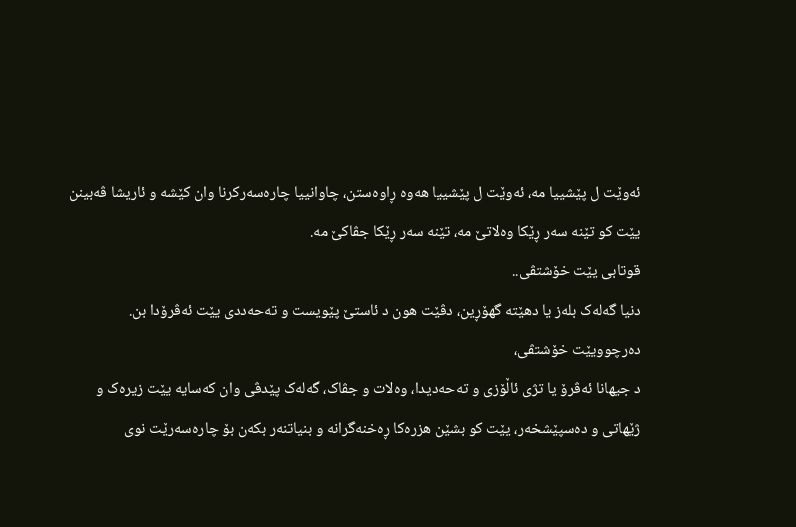ئەوێت ل پێشییا مە، ئەوێت ل پێشییا ھەوە ڕاوەستن، چاوانییا چارەسەرکرنا وان کێشە و ئاریشا ڤەبینن یێت کو تێنە سەر ڕێکا وەلاتێ مە، تێنە سەر ڕێکا جڤاکێ مە.
قوتابی یێت خۆشتڤی..
دنیا گەلەک بلەز یا دھێتە گھۆڕین، دڤێت ھون د ئاستێ پێویست و تەحەددی یێت ئەڤرۆدا بن.
دەرچوویێت خۆشتڤی،
د جیھانا ئەڤرۆ یا تژی ئاڵۆزی و تەحەدیدا، وەلات و جڤاک، گەلەک پێدڤی وان کەسایە یێت زیرەک و ژێھاتی و دەسپێشخەر، یێت کو بشێن ھزرەکا ڕەخنەگرانە و بنیاتنەر بکەن بۆ چارەسەرێت نوی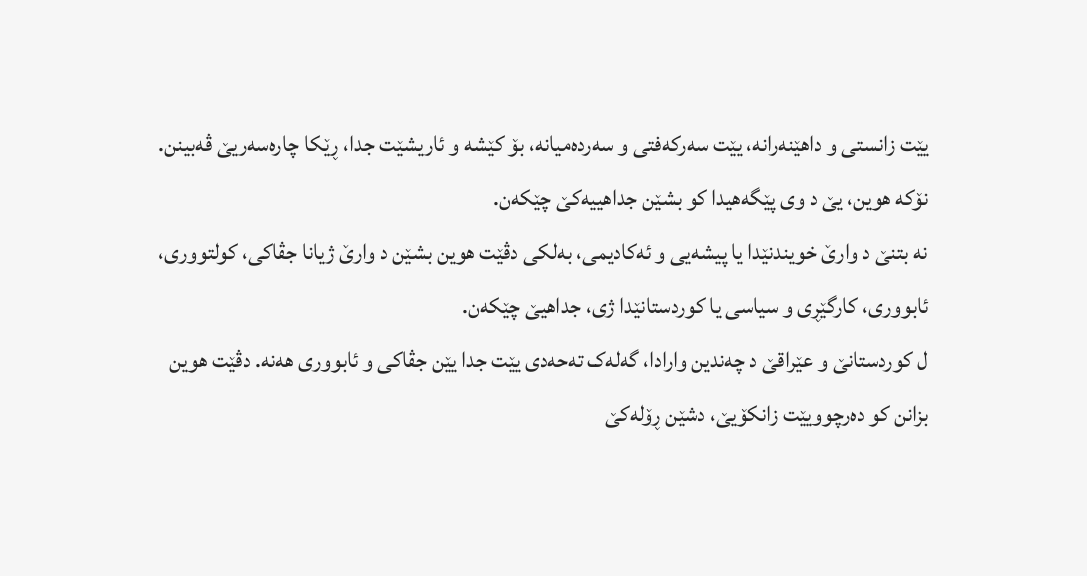یێت زانستی و داھێنەرانە، یێت سەرکەفتی و سەردەمیانە، بۆ کێشە و ئاریشێت جدا، ڕێکا چارەسەریێ ڤەبینن. نۆکە ھوین، یێ د وی پێگەھیدا کو بشێن جداھییەکێ چێکەن.
نە بتنێ د وارێ خویندنێدا یا پیشەیی و ئەکادیمی، بەلکی دڤێت ھوین بشێن د وارێ ژیانا جڤاکی، کولتووری، ئابووری، کارگێڕی و سیاسی یا کوردستانێدا ژی، جداھیێ چێکەن.
ل کوردستانێ و عێراقێ د چەندین وارادا، گەلەک تەحەدی یێت جدا یێن جڤاکی و ئابووری ھەنە. دڤێت ھوین بزانن کو دەرچوویێت زانکۆیێ، دشێن ڕۆلەکێ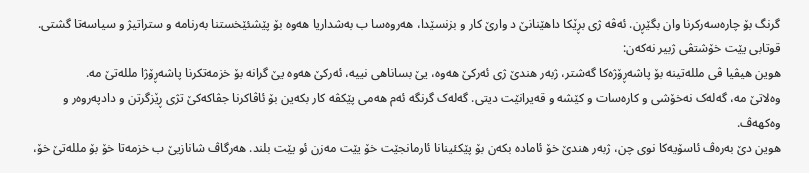گرنگ بۆ چارەسەرکرنا وان بگێڕن. ئەڤە ژی بڕێکا داھێنانێ د وارێ کار و بزنسێدا، ھەروەسا ب بەشداریا ھەوە بۆ پێشئێخستنا بەرنامە و ستراتیژ و سیاسەتا گشتی.
قوتابی یێت خۆشتڤی ژبیر نەکەن:
ھوین ھیڤیا ڤی مللەتینە بۆ پاشەڕۆژەکا گەشتر، ژبەر ھندێ ژی ئەرکێ ھەوە، یێ بساناھی نییە، ئەرکێ ھەوە یێ گرانە بۆ خزمەتکرنا پاشەڕۆژا مللەتێ مە.
وەلاتێ مە، گەلەک نەخۆشی و کارەسات و کێشە و قەیرانێت دیتی. گەلەک گرنگە ئەم ھەمی پێکڤە کار بکەین بۆ ئاڤاکرنا جڤاکەکێ تژی ڕێزگرتن و دادپەروەر و وەکھەڤ.
ھوین دێ بەرەڤ ئاسۆیەکا نوی چن، ژبەر ھندێ خۆ ئامادە بکەن بۆ پێکئینانا ئارمانجێت خۆ یێت مەزن ئو یێت بلند. ھەرگاڤ شانازیێ ب خزمەتا خۆ بۆ مللەتێ خۆ،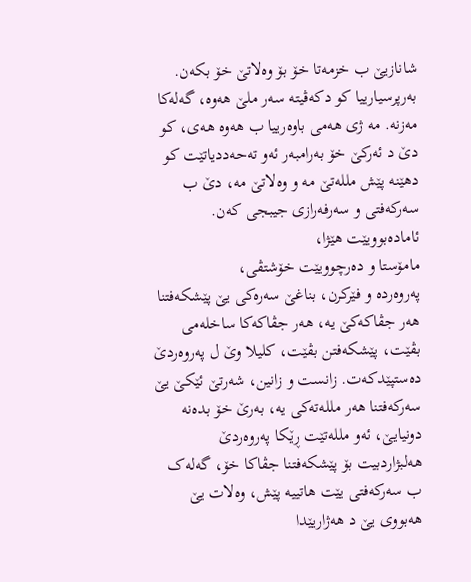شانازیێ ب خزمەتا خۆ بۆ وەلاتێ خۆ بکەن. بەرپرسیارییا کو دکەڤیتە سەر ملێ ھەوە، گەلەکا مەزنە. مە ژی ھەمی باوەرییا ب ھەوە ھەی، کو دێ د ئەرکێ خۆ بەرامبەر ئەو تەحەددیاتێت کو دھێنە پێش مللەتێ مە و وەلاتێ مە، دێ ب سەرکەفتی و سەرفەرازی جیبجی کەن.
ئامادەبوویێت ھێژا،
مامۆستا و دەرچوویێت خۆشتڤی،
پەروەردە و فێرکرن، بناغێ سەرەکی یێ پێشکەفتنا ھەر جڤاکەکێ یە، ھەر جڤاکەکا ساخلەمی بڤێت، پێشکەفتن بڤێت، کلیلا وێ ل پەروەردێ دەستپێدکەت. زانست و زانین، شەرتێ ئێکێ یێ سەرکەفتنا ھەر مللەتەکی یە، بەرێ خۆ بدەنە دونیایێ، ئەو مللەتێت ڕێکا پەروەردێ ھەلبژاردبیت بۆ پێشکەفتنا جڤاکا خۆ، گەلەک ب سەرکەفتی یێت ھاتییە پێش، وەلات یێ ھەبووی یێ د ھەژاریێدا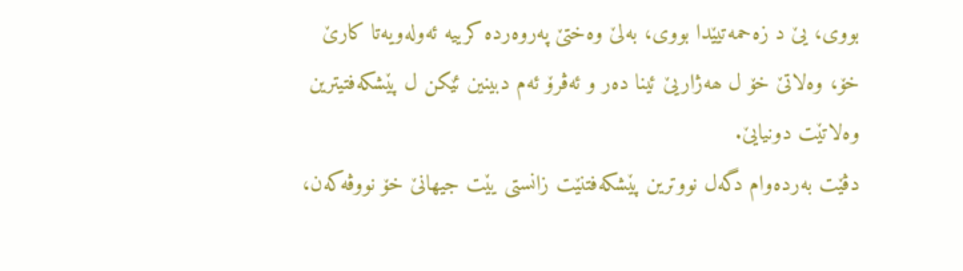بووی، یێ د زەحمەتیێدا بووی، بەلێ وەختێ پەروەردە کرییە ئەولەویەتا کارێ خۆ، وەلاتێ خۆ ل ھەژاریێ ئینا دەر و ئەڤرۆ ئەم دبینین ئێکن ل پێشکەفتیترین وەلاتێت دونیایێ.
دڤێت بەردەوام دگەل نووترین پێشکەفتنێت زانستی یێت جیھانێ خۆ نووڤەکەن،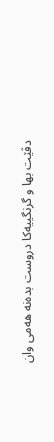دڤێت بھا و گرنگییەکا دروست بدەنە ھەمی وان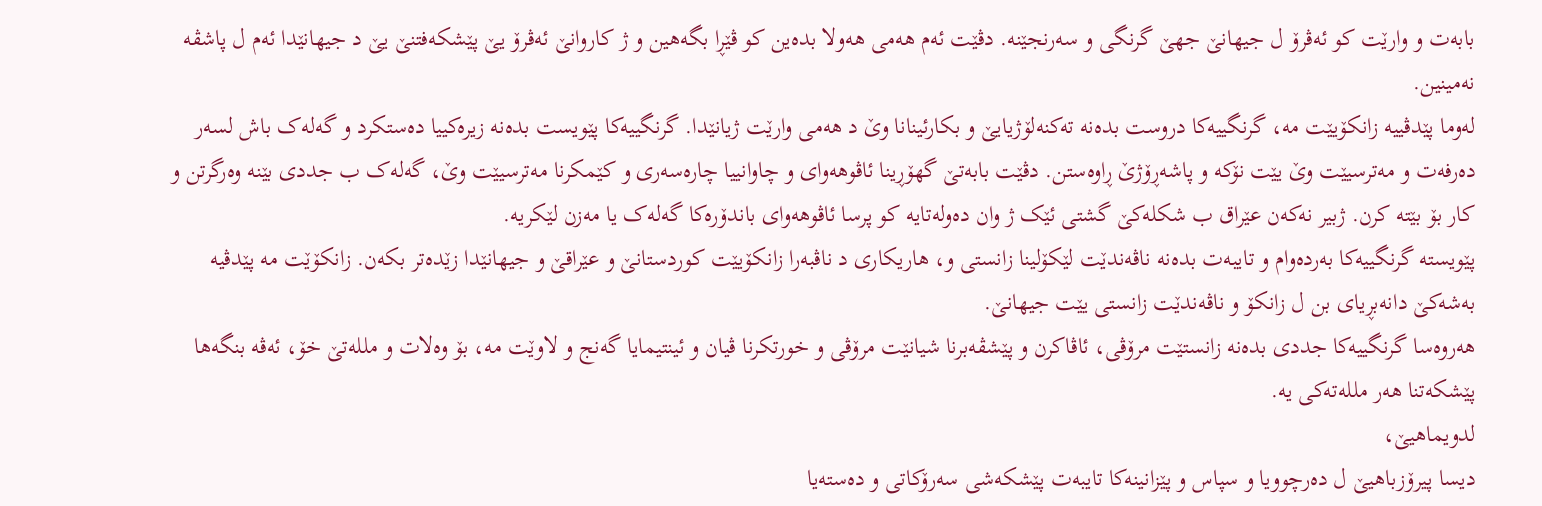بابەت و وارێت کو ئەڤرۆ ل جیھانێ جھێ گرنگی و سەرنجێنە. دڤێت ئەم ھەمی ھەولا بدەین کو ڤێڕا بگەھین و ژ کاروانێ ئەڤرۆ یێ پێشکەفتنێ یێ د جیھانێدا ئەم ل پاشڤە نەمینین.
لەوما پێدڤییە زانکۆیێت مە، گرنگییەکا دروست بدەنە تەکنەلۆژیایێ و بکارئینانا وێ د ھەمی وارێت ژیانێدا. گرنگییەکا پێویست بدەنە زیرەکییا دەستکرد و گەلەک باش لسەر دەرفەت و مەترسیێت وێ یێت نۆکە و پاشەڕۆژێ ڕاوەستن. دڤێت بابەتێ گھۆڕینا ئاڤوھەوای و چاوانییا چارەسەری و کێمکرنا مەترسیێت وێ، گەلەک ب جددی بێنە وەرگرتن و کار بۆ بێتە کرن. ژبیر نەکەن عێراق ب شکلەکێ گشتی ئێک ژ وان دەولەتایە کو پرسا ئاڤوھەوای باندۆرەکا گەلەک یا مەزن لێکریە.
پێویستە گرنگییەکا بەردەوام و تایبەت بدەنە ناڤەندێت لێکۆلینا زانستی و، ھاریکاری د ناڤبەرا زانکۆیێت کوردستانێ و عێراقێ و جیھانێدا زێدەتر بکەن. زانکۆێت مە پێدڤیە بەشەکێ دانەبڕیای بن ل زانکۆ و ناڤەندێت زانستی یێت جیھانێ.
ھەروەسا گرنگییەکا جددی بدەنە زانستێت مرۆڤی، ئاڤاکرن و پێشڤەبرنا شیانێت مرۆڤی و خورتکرنا ڤیان و ئینتیمایا گەنج و لاوێت مە، بۆ وەلات و مللەتێ خۆ، ئەڤە بنگەھا پێشکەتنا ھەر مللەتەکی یە.
لدویماھیێ،
دیسا پیرۆزباھیێ ل دەرچوویا و سپاس و پێزانینەکا تایبەت پێشکەشی سەرۆکاتی و دەستەیا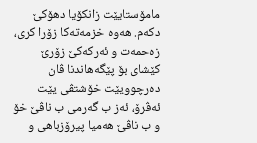مامۆستایێت زانکۆیا دھۆکێ دکەم. ھەوە خزمەتەکا زۆرا کری، زەحمەت و ئەرکەکێ زۆرێ کێشای بۆ پێگەھاندنا ڤان دەرچوویێت خۆشتڤی یێت ئەڤرۆ، ئەز ب گەرمی ب ناڤێ خۆ و ب ناڤێ ھەمیا پیرۆزباھی و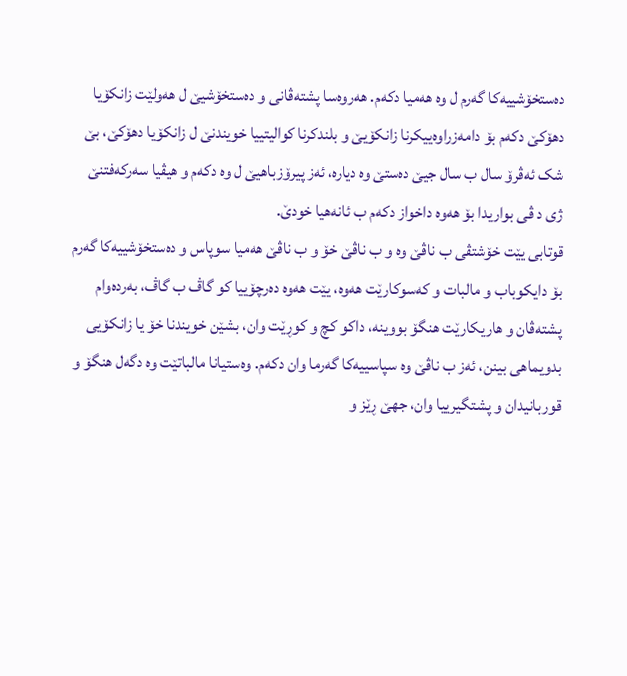دەستخۆشییەکا گەرم ل وە ھەمیا دکەم. ھەروەسا پشتەڤانی و دەستخۆشیێ ل ھەولێت زانکۆیا دھۆکێ دکەم بۆ دامەزراوەییکرنا زانکۆیێ و بلندکرنا کوالیتییا خویندنێ ل زانکۆیا دھۆکێ، بێ شک ئەڤرۆ سال ب سال جیێ دەستێ وە دیارە، ئەز پیرۆزباھیێ ل وە دکەم و ھیڤیا سەرکەفتنێ ژی د ڤی بواریدا بۆ ھەوە داخواز دکەم ب ئانەھیا خودێ.
قوتابی یێت خۆشتڤی ب ناڤێ وە و ب ناڤێ خۆ و ب ناڤێ ھەمیا سوپاس و دەستخۆشییەکا گەرم بۆ دایکوباب و مالبات و کەسوکارێت ھەوە، یێت ھەوە دەرچۆییا کو گاڤ ب گاڤ، بەردەوام پشتەڤان و ھاریکارێت ھنگۆ بووینە، داکو کچ و کوڕێت وان، بشێن خویندنا خۆ یا زانکۆیی بدویماھی بینن، ئەز ب ناڤێ وە سپاسییەکا گەرما وان دکەم. وەستیانا مالباتێت وە دگەل ھنگۆ و قوربانیدان و پشتگیرییا وان، جھێ ڕێز و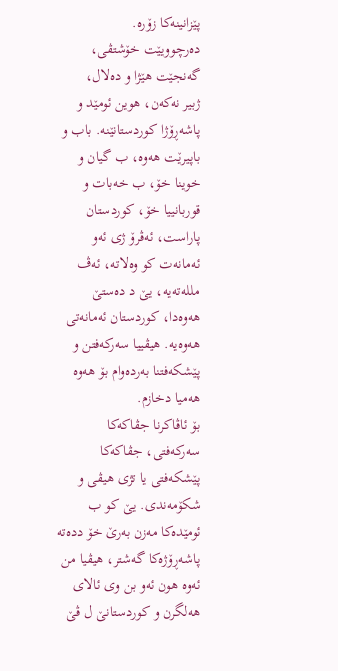پێزانینەکا زۆرە.
دەرچوویێت خۆشتڤی،
گەنجێت ھێژا و دەلال،
ژبیر نەکەن، ھوین ئومێد و پاشەڕۆژا کوردستانێنە. باب و باپیرێت ھەوە، ب گیان و خوینا خۆ، ب خەبات و قوربانییا خۆ، کوردستان پاراست، ئەڤرۆ ژی ئەو ئەمانەت کو وەلاتە، ئەڤ مللەتەیە، یێ د دەستێ ھەوەدا، کوردستان ئەمانەتی ھەوەیە. ھیڤییا سەرکەفتن و پێشکەفتنا بەردەوام بۆ ھەوە ھەمیا دخازم.
بۆ ئاڤاکرنا جڤاکەکا سەرکەفتی، جڤاکەکا پێشکەفتی یا تژی ھیڤی و شکۆمەندی. یێ کو ب ئومێدەکا مەزن بەرێ خۆ ددەتە پاشەڕۆژەکا گەشتر، ھیڤیا من ئەوە ھون ئەو بن وی ئالای ھەلگرن و کوردستانێ ل ڤێ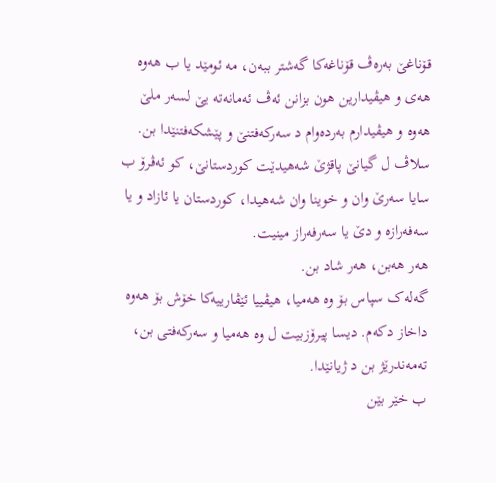قۆناغێ بەرەڤ قۆناغەکا گەشتر ببەن، مە ئومێد یا ب ھەوە ھەی و ھیڤیدارین ھون بزانن ئەڤ ئەمانەتە یێ لسەر ملێ ھەوە و ھیڤیدارم بەردەوام د سەرکەفتنێ و پێشکەفتنێدا بن.
سلاڤ ل گیانێ پاقژێ شەھیدێت کوردستانێ، کو ئەڤرۆ ب سایا سەرێ وان و خوینا وان شەھیدا، کوردستان یا ئازاد و یا سەفەرازە و دێ یا سەرفەراز مینیت.
ھەر ھەبن، ھەر شاد بن.
گەلەک سپاس بۆ وە ھەمیا، ھیڤییا ئێڤارییەکا خۆش بۆ ھەوە داخاز دکەم. دیسا پیرۆزبیت ل وە ھەمیا و سەرکەفتی بن، تەمەندرێژ بن د ژیانێدا.
ب خێر بێن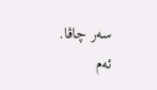سەر چاڤا.
ئەم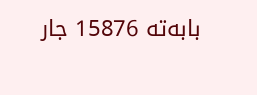بابەتە 15876 جار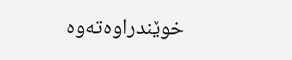خوێندراوەتەوە